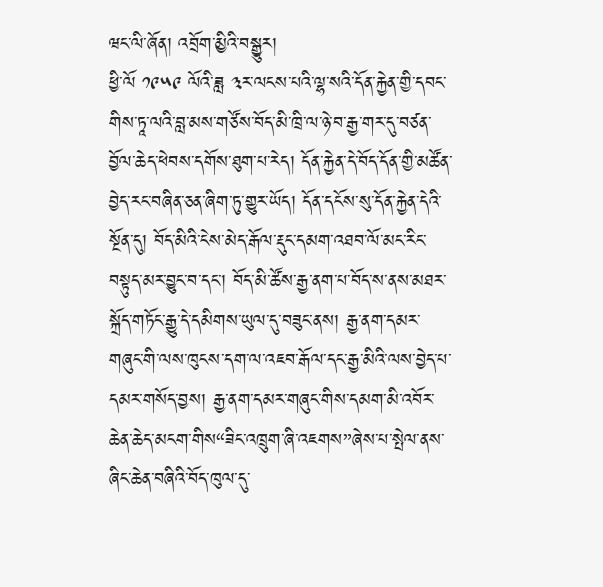ཝང་ལི་ཞོན། འབྲོག་མྱིའི་བསྒྱུར།
ཕྱི་ལོ ༡༩༥༩ ལོའི་ཟླ ༣ར་ལངས་པའི་ལྷ་སའི་དོན་རྐྱེན་གྱི་དབང་གིས་ཏཱ་ལའི་བླ་མས་གཙོས་བོད་མི་ཁྲི་ལ་ཉེ་བ་རྒྱ་གར་དུ་བཙན་བྱོལ་ཆེད་ཕེབས་དགོས་ཐུག་པ་རེད། དོན་རྐྱེན་དེ་བོད་དོན་གྱི་མཚོན་བྱེད་རང་བཞིན་ཅན་ཞིག་ཏུ་གྱུར་ཡོད། དོན་དངོས་སུ་དོན་རྐྱེན་དེའི་སྔོན་དུ། བོད་མིའི་ངེས་མེད་རྒོལ་རྡུང་དམག་འཐབ་ལོ་མང་རིང་བསྟུད་མར་བྱུང་བ་དང་། བོད་མི་ཚོས་རྒྱ་ནག་པ་བོད་ས་ནས་མཐར་སྐྲོད་གཏོང་རྒྱུ་དེ་དམིགས་ཡུལ་དུ་བཟུང་ནས། རྒྱ་ནག་དམར་གཞུང་གི་ལས་ཁུངས་དག་ལ་འཇབ་རྒོལ་དང་རྒྱ་མིའི་ལས་བྱེད་པ་དམར་གསོད་བྱས། རྒྱ་ནག་དམར་གཞུང་གིས་དམག་མི་འབོར་ཆེན་ཆེད་མངག་གིས“ཟིང་འཁྲུག་ཞི་འཇགས”ཞེས་པ་སྤེལ་ནས་ཞིང་ཆེན་བཞིའི་བོད་ཁུལ་དུ་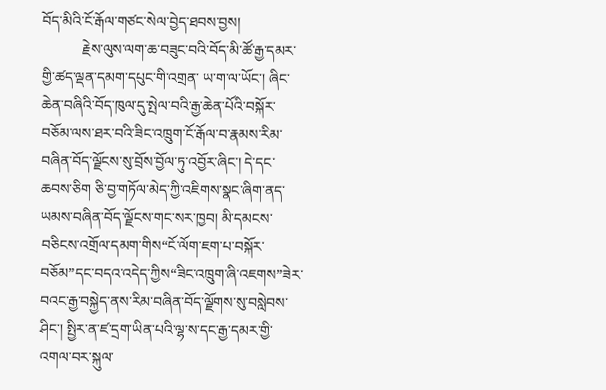བོད་མིའི་ངོ་རྒོལ་གཙང་སེལ་བྱེད་ཐབས་བྱས།
           རྗེས་ལུས་ལག་ཆ་བཟུང་བའི་བོད་མི་ཚོ་རྒྱ་དམར་གྱི་ཚད་ལྡན་དམག་དཔུང་གི་འགྲན་ ཡ་ག་ལ་ཡོང་། ཞིང་ཆེན་བཞིའི་བོད་ཁུལ་དུ་སྤེལ་བའི་རྒྱ་ཆེན་པོའི་བསྐོར་བཅོམ་ལས་ཐར་བའི་ཟིང་འཁྲུག་ངོ་རྒོལ་བ་རྣམས་རིམ་བཞིན་བོད་ལྗོངས་སུ་བྲོས་བྱོལ་ཏུ་འབྱོར་ཞིང་། དེ་དང་ཆབས་ཅིག ཅི་བྱ་གཏོལ་མེད་ཀྱི་འཇིགས་སྣང་ཞིག་ནད་ཡམས་བཞིན་བོད་ལྗོངས་གང་སར་ཁྱབ། མི་དམངས་བཅིངས་འགྲོལ་དམག་གིས“ངོ་ལོག་ཇག་པ་བསྐོར་བཅོམ”དང་བདའ་འདེད་ཀྱིས“ཟིང་འཁྲུག་ཞི་འཇགས”ཟེར་བའང་རྒྱ་བསྐྱེད་ནས་རིམ་བཞིན་བོད་ལྗོགས་སུ་བསླེབས་ཤིང་། སྤྱིར་ན་ཛ་དྲག་ཡིན་པའི་ལྷ་ས་དང་རྒྱ་དམར་གྱི་འགལ་བར་སྐུལ་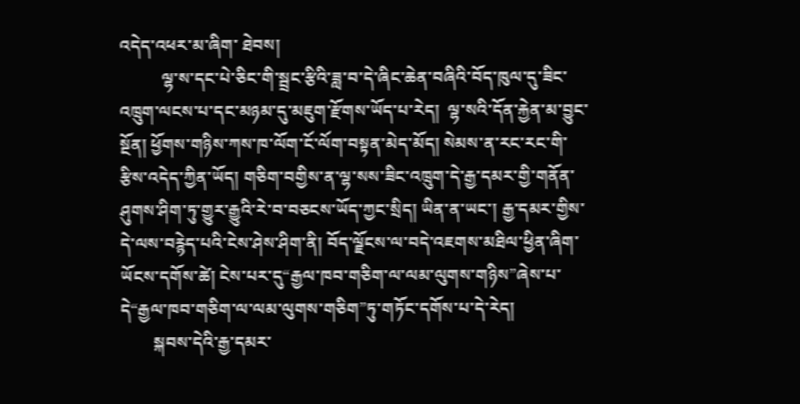འདེད་འཕར་མ་ཞིག་ ཐེབས།
          ལྷ་ས་དང་པེ་ཅིང་གི་སྦྲང་རྩིའི་ཟླ་བ་དེ་ཞིང་ཆེན་བཞིའི་བོད་ཁུལ་དུ་ཟིང་འཁྲུག་ལངས་པ་དང་མཉམ་དུ་མཇུག་རྫོགས་ཡོད་པ་རེད།  ལྷ་སའི་དོན་རྐྱེན་མ་བྱུང་སྔོན། ཕྱོགས་གཉིས་ཀས་ཁ་ལོག་ངོ་ལོག་བསྟན་མེད་མོད། སེམས་ན་རང་རང་གི་རྩིས་འདེད་ཀྱིན་ཡོད། གཅིག་བགྱིས་ན་ལྷ་སས་ཟིང་འཁྲུག་དེ་རྒྱ་དམར་གྱི་གནོན་ཤུགས་ཤིག་ཏུ་གྱུར་རྒྱུའི་རེ་བ་བཅངས་ཡོད་ཀྱང་སྲིད། ཡིན་ན་ཡང་། རྒྱ་དམར་གྱིས་དེ་ལས་བརྙེད་པའི་ངེས་ཤེས་ཤིག་ནི། བོད་ལྗོངས་ལ་བདེ་འཇགས་མཐིལ་ཕྱིན་ཞིག་ཡོངས་དགོས་ཚེ། ངེས་པར་དུ“རྒྱལ་ཁབ་གཅིག་ལ་ལམ་ལུགས་གཉིས”ཞེས་པ་དེ“རྒྱལ་ཁབ་གཅིག་ལ་ལམ་ལུགས་གཅིག”ཏུ་གཏོང་དགོས་པ་དེ་རེད།
        སྐབས་དེའི་རྒྱ་དམར་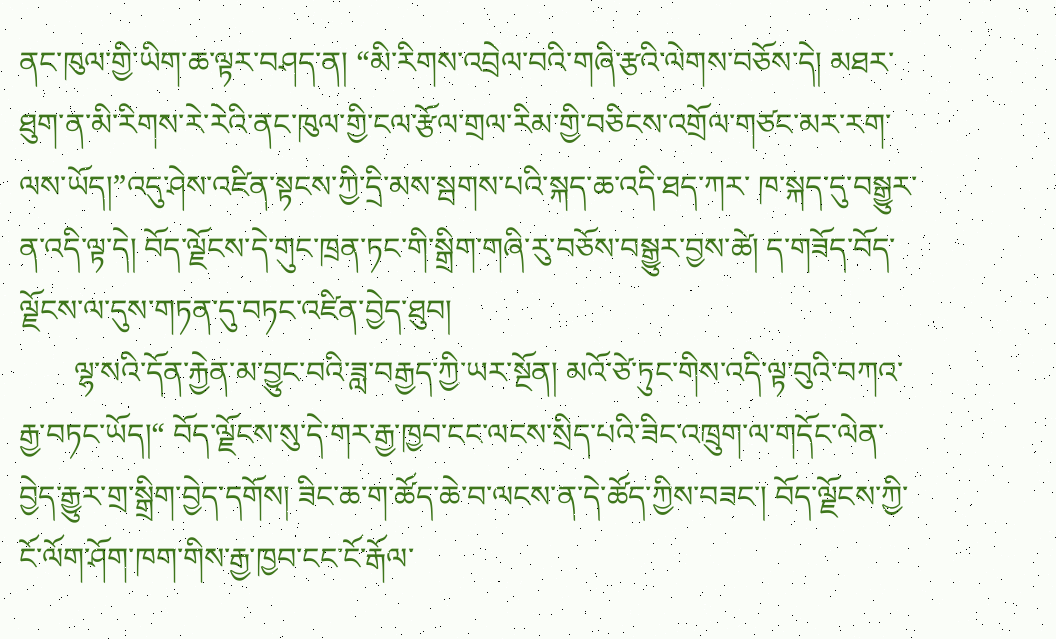ནང་ཁུལ་གྱི་ཡིག་ཆ་ལྟར་བཤད་ན། “མི་རིགས་འབྲེལ་བའི་གཞི་རྩའི་ལེགས་བཅོས་དེ། མཐར་ཐུག་ན་མི་རིགས་རེ་རེའི་ནང་ཁུལ་གྱི་ངལ་རྩོལ་གྲལ་རིམ་གྱི་བཅིངས་འགྲོལ་གཙང་མར་རག་ལས་ཡོད།”འདུ་ཤེས་འཛིན་སྟངས་ཀྱི་དྲི་མས་སྦགས་པའི་སྐད་ཆ་འདི་ཐད་ཀར་ ཁ་སྐད་དུ་བསྒྱུར་ན་འདི་ལྟ་དེ། བོད་ལྗོངས་དེ་གུང་ཁྲན་ཏང་གི་སྒྲིག་གཞི་རུ་བཅོས་བསྒྱུར་བྱས་ཚེ། ད་གཟོད་བོད་ལྗོངས་ལ་དུས་གཏན་དུ་བཏང་འཛིན་བྱེད་ཐུབ།
       ལྷ་སའི་དོན་རྐྱེན་མ་བྱུང་བའི་ཟླ་བརྒྱད་ཀྱི་ཡར་སྔོན། མའོ་ཙེ་ཏུང་གིས་འདི་ལྟ་བུའི་བཀའ་རྒྱ་བཏང་ཡོད།“ བོད་ལྗོངས་སུ་དེ་གར་རྒྱ་ཁྱབ་ངང་ལངས་སྲིད་པའི་ཟིང་འཁྲུག་ལ་གདོང་ལེན་བྱེད་རྒྱུར་གྲ་སྒྲིག་བྱེད་དགོས། ཟིང་ཆ་ག་ཚོད་ཆེ་བ་ལངས་ན་དེ་ཚོད་ཀྱིས་བཟང་། བོད་ལྗོངས་ཀྱི་ངོ་ལོག་ཤོག་ཁག་གིས་རྒྱ་ཁྱབ་ངང་ངོ་རྒོལ་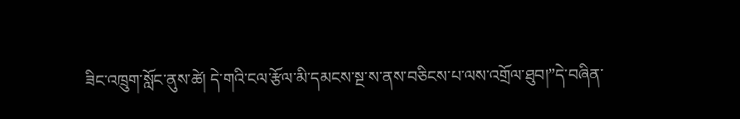ཟིང་འཁྲུག་སློང་ནུས་ཚེ། དེ་གའི་ངལ་རྩོལ་མི་དམངས་སྔ་ས་ནས་བཅིངས་པ་ལས་འགྲོལ་ཐུབ།”དེ་བཞིན་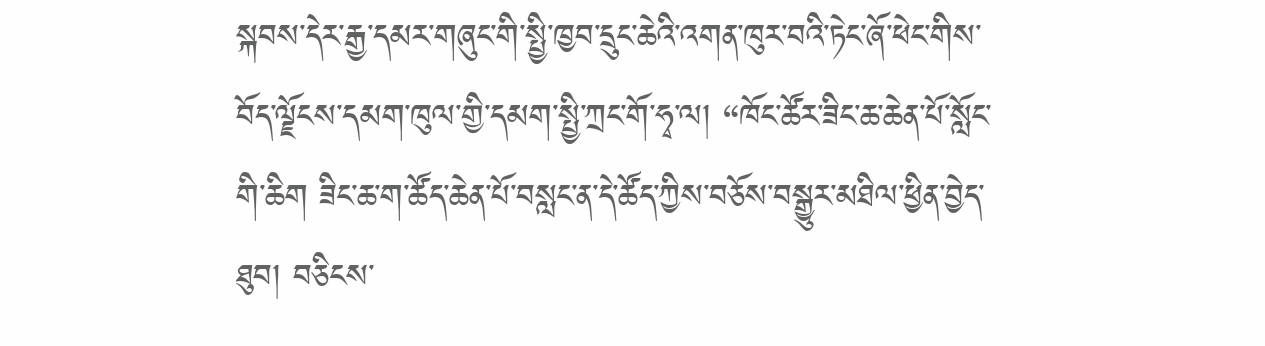སྐབས་དེར་རྒྱ་དམར་གཞུང་གི་སྤྱི་ཁྱབ་དྲུང་ཆེའི་འགན་ཁུར་བའི་ཏེང་ཞོ་ཕེང་གིས་བོད་ལྗོངས་དམག་ཁུལ་གྱི་དམག་སྤྱི་ཀྲང་གོ་ཧྭ་ལ། “ཁོང་ཚོར་ཟིང་ཆ་ཆེན་པོ་སློང་གི་ཆིག ཟིང་ཆ་ག་ཚོད་ཆེན་པོ་བསླང་ན་དེ་ཚོད་ཀྱིས་བཅོས་བསྒྱུར་མཐིལ་ཕྱིན་བྱེད་ཐུབ། བཅིངས་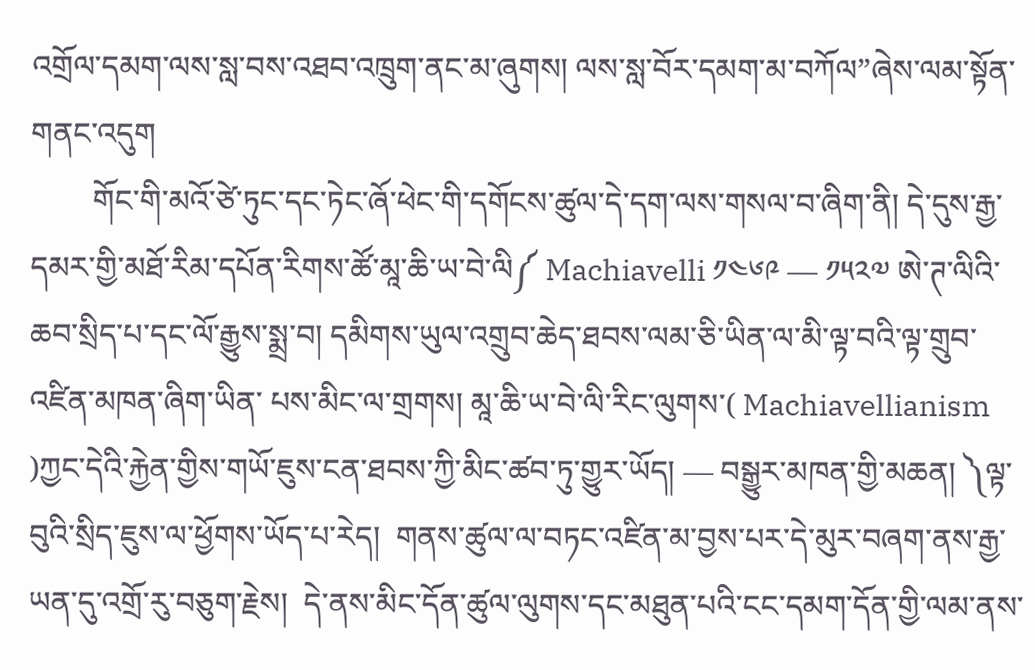འགྲོལ་དམག་ལས་སླ་བས་འཐབ་འཁྲུག་ནང་མ་ཞུགས། ལས་སླ་བོར་དམག་མ་བཀོལ”ཞེས་ལམ་སྟོན་གནང་འདུག
        གོང་གི་མའོ་ཙེ་ཏུང་དང་ཏེང་ཞོ་ཕེང་གི་དགོངས་ཚུལ་དེ་དག་ལས་གསལ་བ་ཞིག་ནི། དེ་དུས་རྒྱ་དམར་གྱི་མཐོ་རིམ་དཔོན་རིགས་ཚོ་མཱ་ཆི་ཡ་བེ་ལི༼ Machiavelli ༡༤༦༩ — ༡༥༢༧ ཨེ་ཊ་ལིའི་ཆབ་སྲིད་པ་དང་ལོ་རྒྱུས་སྨྲ་བ། དམིགས་ཡུལ་འགྲུབ་ཆེད་ཐབས་ལམ་ཅི་ཡིན་ལ་མི་ལྟ་བའི་ལྟ་གྲུབ་འཛིན་མཁན་ཞིག་ཡིན་ པས་མིང་ལ་གྲགས། མཱ་ཆི་ཡ་བེ་ལི་རིང་ལུགས་( Machiavellianism )ཀྱང་དེའི་རྐྱེན་གྱིས་གཡོ་ཇུས་ངན་ཐབས་ཀྱི་མིང་ཚབ་ཏུ་གྱུར་ཡོད། — བསྒྱུར་མཁན་གྱི་མཆན། ༽ལྟ་བུའི་སྲིད་ཇུས་ལ་ཕྱོགས་ཡོད་པ་རེད།  གནས་ཚུལ་ལ་བཏང་འཛིན་མ་བྱས་པར་དེ་མུར་བཞག་ནས་རྒྱ་ཡན་དུ་འགྲོ་རུ་བཅུག་རྗེས།  དེ་ནས་མིང་དོན་ཚུལ་ལུགས་དང་མཐུན་པའི་ངང་དམག་དོན་གྱི་ལམ་ནས་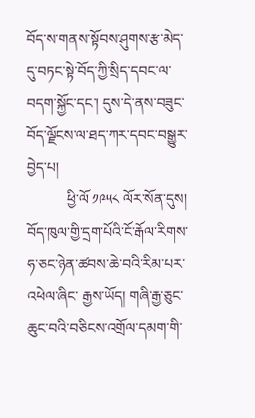བོད་ས་གནས་སྟོབས་ཤུགས་རྩ་མེད་དུ་བཏང་སྟེ་བོད་ཀྱི་སྲིད་དབང་ལ་བདག་སྐྱོང་དང་། དུས་དེ་ནས་བཟུང་བོད་ལྗོངས་ལ་ཐད་ཀར་དབང་བསྒྱུར་བྱེད་པ།
           ཕྱི་ལོ ༡༩༥༨ ལོར་སོན་དུས། བོད་ཁུལ་གྱི་དྲག་པོའི་ངོ་རྒོལ་རིགས་ཧ་ཅང་ཉེན་ཚབས་ཆེ་བའི་རིམ་པར་འཕེལ་ཞིང་ རྒྱས་ཡོད། གཞི་རྒྱ་ཅུང་ཆུང་བའི་བཅིངས་འགྲོལ་དམག་གི་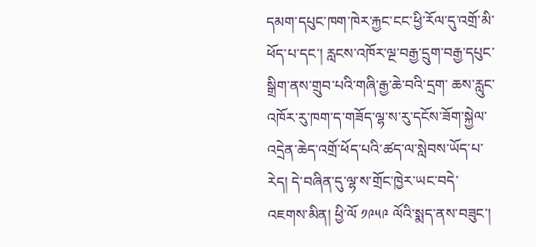དམག་དཔུང་ཁག་ཁེར་རྐྱང་ངང་ཕྱི་རོལ་དུ་འགྲོ་མི་ཕོད་པ་དང་། རླངས་འཁོར་ལྔ་བརྒྱ་དྲུག་བརྒྱ་དཔུང་སྒྲིག་ནས་གྲུབ་པའི་གཞི་རྒྱ་ཆེ་བའི་དྲག་ ཆས་རླུང་འཁོར་རུ་ཁག་ད་གཟོད་ལྷ་ས་རུ་དངོས་ཟོག་སྐྱེལ་འདྲེན་ཆེད་འགྲོ་ཕོད་པའི་ཚད་ལ་སླེབས་ཡོད་པ་རེད། དེ་བཞིན་དུ་ལྷ་ས་གྲོང་ཁྱེར་ཡང་བདེ་འཇགས་མིན། ཕྱི་ལོ ༡༩༥༩ ལོའི་སྨད་ནས་བཟུང་།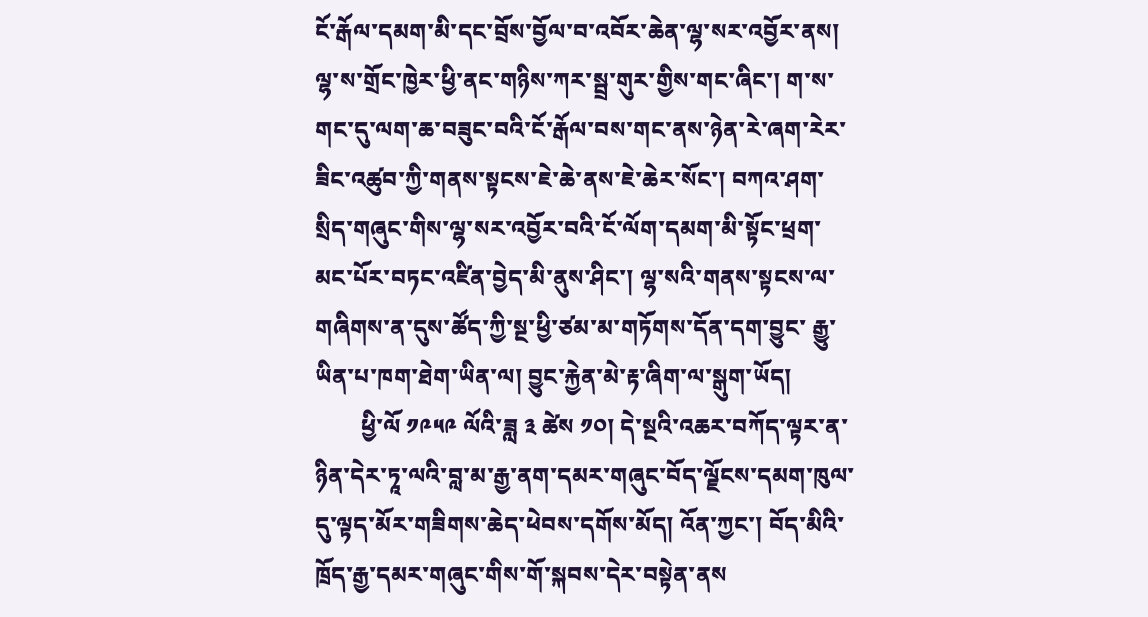ངོ་རྒོལ་དམག་མི་དང་བྲོས་བྱོལ་བ་འབོར་ཆེན་ལྷ་སར་འབྱོར་ནས། ལྷ་ས་གྲོང་ཁྱེར་ཕྱི་ནང་གཉིས་ཀར་སྦྲ་གུར་གྱིས་གང་ཞིང་། ག་ས་གང་དུ་ལག་ཆ་བཟུང་བའི་ངོ་རྒོལ་བས་གང་ནས་ཉེན་རེ་ཞག་རེར་ཟིང་འཚུབ་ཀྱི་གནས་སྟངས་ཇེ་ཆེ་ནས་ཇེ་ཆེར་སོང་། བཀའ་ཤག་སྲིད་གཞུང་གིས་ལྷ་སར་འབྱོར་བའི་ངོ་ལོག་དམག་མི་སྟོང་ཕྲག་མང་པོར་བཏང་འཛིན་བྱེད་མི་ནུས་ཤིང་། ལྷ་སའི་གནས་སྟངས་ལ་གཞིགས་ན་དུས་ཚོད་ཀྱི་སྔ་ཕྱི་ཙམ་མ་གཏོགས་དོན་དག་བྱུང་ རྒྱུ་ཡིན་པ་ཁག་ཐེག་ཡིན་ལ། བྱུང་རྐྱེན་མེ་རྟ་ཞིག་ལ་སྒུག་ཡོད།
        ཕྱི་ལོ ༡༩༥༩ ལོའི་ཟླ ༣ ཚེས ༡༠། དེ་སྔའི་འཆར་བཀོད་ལྟར་ན་ཉིན་དེར་ཏཱ་ལའི་བླ་མ་རྒྱ་ནག་དམར་གཞུང་བོད་ལྗོངས་དམག་ཁུལ་དུ་ལྟད་མོར་གཟིགས་ཆེད་ཕེབས་དགོས་མོད། འོན་ཀྱང་། བོད་མིའི་ཁྲོད་རྒྱ་དམར་གཞུང་གིས་གོ་སྐབས་དེར་བསྟེན་ནས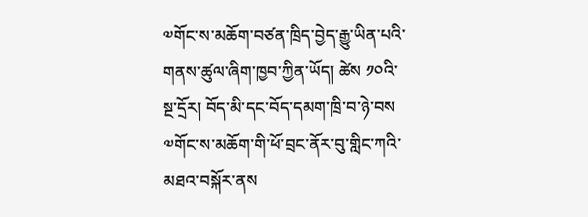༧གོང་ས་མཆོག་བཙན་ཁྲིད་བྱེད་རྒྱུ་ཡིན་པའི་གནས་ཚུལ་ཞིག་ཁྱབ་ཀྱིན་ཡོད། ཚེས ༡༠འི་སྔ་དྲོར། བོད་མི་དང་བོད་དམག་ཁྲི་བ་ཉེ་བས ༧གོང་ས་མཆོག་གི་ཕོ་བྲང་ནོར་བུ་གླིང་ཀའི་མཐའ་བསྐོར་ནས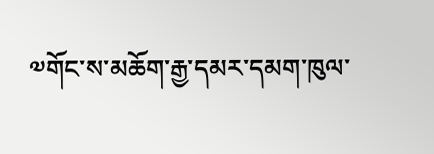༧གོང་ས་མཆོག་རྒྱ་དམར་དམག་ཁུལ་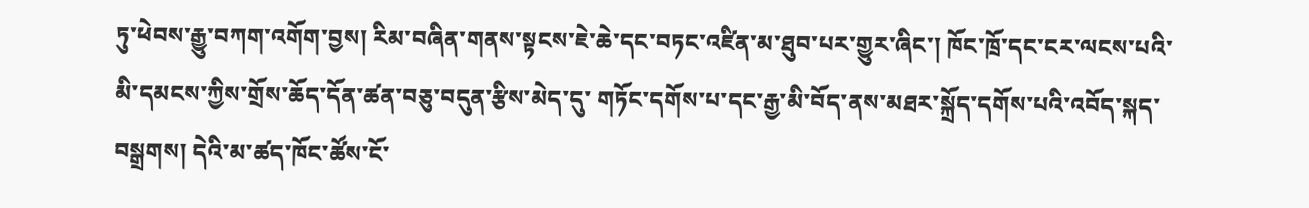ཏུ་ཕེབས་རྒྱུ་བཀག་འགོག་བྱས། རིམ་བཞིན་གནས་སྟངས་ཇེ་ཆེ་དང་བཏང་འཛིན་མ་ཐུབ་པར་གྱུར་ཞིང་། ཁོང་ཁྲོ་དང་ངར་ལངས་པའི་མི་དམངས་ཀྱིས་གྲོས་ཆོད་དོན་ཚན་བཅུ་བདུན་རྩིས་མེད་དུ་ གཏོང་དགོས་པ་དང་རྒྱ་མི་བོད་ནས་མཐར་སྐྲོད་དགོས་པའི་འབོད་སྐད་བསྒྲགས། དེའི་མ་ཚད་ཁོང་ཚོས་ངོ་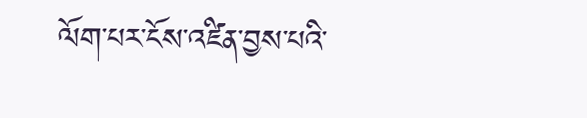ལོག་པར་ངོས་འཛིན་བྱས་པའི་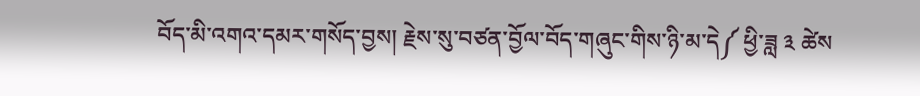བོད་མི་འགའ་དམར་གསོད་བྱས། རྗེས་སུ་བཙན་བྱོལ་བོད་གཞུང་གིས་ཉི་མ་དེ༼ ཕྱི་ཟླ ༣ ཚེས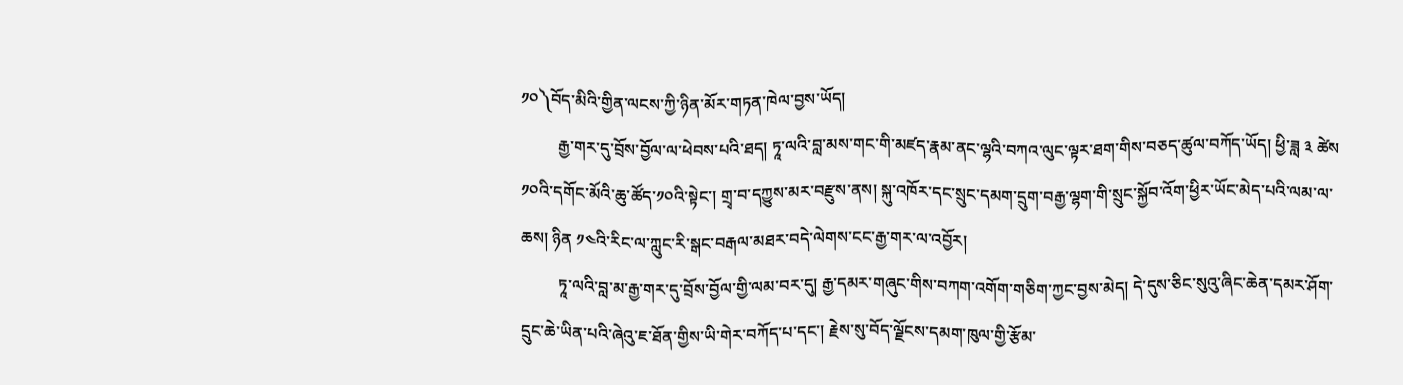༡༠༽བོད་མིའི་གྱིན་ལངས་ཀྱི་ཉིན་མོར་གཏན་ཁེལ་བྱས་ཡོད།
         རྒྱ་གར་དུ་བྲོས་བྱོལ་ལ་ཕེབས་པའི་ཐད། ཏཱ་ལའི་བླ་མས་གང་གི་མཛད་རྣམ་ནང་ལྷའི་བཀའ་ལུང་ལྟར་ཐག་གིས་བཅད་ཚུལ་བཀོད་ཡོད། ཕྱི་ཟླ ༣ ཚེས ༡༠འི་དགོང་མོའི་ཆུ་ཚོད་༡༠འི་སྟེང་། གྲྭ་བ་དཀྱུས་མར་བརྫུས་ནས། སྐུ་འཁོར་དང་སྲུང་དམག་དྲུག་བརྒྱ་ལྷག་གི་སྲུང་སྐྱོབ་འོག་ཕྱིར་ཡོང་མེད་པའི་ལམ་ལ་ཆས། ཉིན ༡༤འི་རིང་ལ་ཀླུང་རི་སྒང་བརྒལ་མཐར་བདེ་ལེགས་ངང་རྒྱ་གར་ལ་འབྱོར།
         ཏཱ་ལའི་བླ་མ་རྒྱ་གར་དུ་བྲོས་བྱོལ་གྱི་ལམ་བར་དུ། རྒྱ་དམར་གཞུང་གིས་བཀག་འགོག་གཅིག་ཀྱང་བྱས་མེད། དེ་དུས་ཅིང་སུའུ་ཞིང་ཆེན་དམར་ཤོག་དྲུང་ཆེ་ཡིན་པའི་ཞེའུ་ཇ་ཐོན་གྱིས་ཡི་གེར་བཀོད་པ་དང་། རྗེས་སུ་བོད་ལྗོངས་དམག་ཁུལ་གྱི་རྩོམ་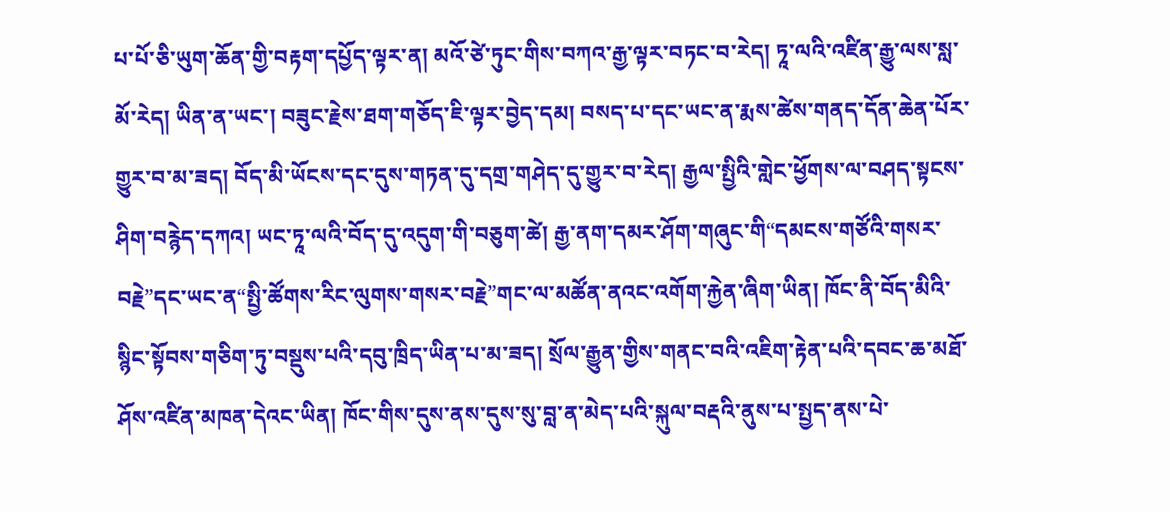པ་པོ་ཅི་ཡུག་ཆོན་གྱི་བརྟག་དཔྱོད་ལྟར་ན། མའོ་ཙེ་ཏུང་གིས་བཀའ་རྒྱ་ལྟར་བཏང་བ་རེད། ཏཱ་ལའི་འཛིན་རྒྱུ་ལས་སླ་མོ་རེད། ཡིན་ན་ཡང་། བཟུང་རྗེས་ཐག་གཅོད་ཇི་ལྟར་བྱེད་དམ། བསད་པ་དང་ཡང་ན་རྨས་ཚེས་གནད་དོན་ཆེན་པོར་གྱུར་བ་མ་ཟད། བོད་མི་ཡོངས་དང་དུས་གཏན་དུ་དགྲ་གཤེད་དུ་གྱུར་བ་རེད། རྒྱལ་སྤྱིའི་གླེང་ཕྱོགས་ལ་བཤད་སྟངས་ཤིག་བརྙེད་དཀའ། ཡང་ཏཱ་ལའི་བོད་དུ་འདུག་གི་བཅུག་ཚེ། རྒྱ་ནག་དམར་ཤོག་གཞུང་གི“དམངས་གཙོའི་གསར་བརྗེ”དང་ཡང་ན“སྤྱི་ཚོགས་རིང་ལུགས་གསར་བརྗེ”གང་ལ་མཚོན་ནའང་འགོག་རྐྱེན་ཞིག་ཡིན། ཁོང་ནི་བོད་མིའི་སྙིང་སྟོབས་གཅིག་ཏུ་བསྡུས་པའི་དབུ་ཁྲིད་ཡིན་པ་མ་ཟད། སྲོལ་རྒྱུན་གྱིས་གནང་བའི་འཇིག་རྟེན་པའི་དབང་ཆ་མཐོ་ཤོས་འཛིན་མཁན་དེའང་ཡིན། ཁོང་གིས་དུས་ནས་དུས་སུ་བླ་ན་མེད་པའི་སྐུལ་བརྡའི་ནུས་པ་སྤྱད་ནས་པེ་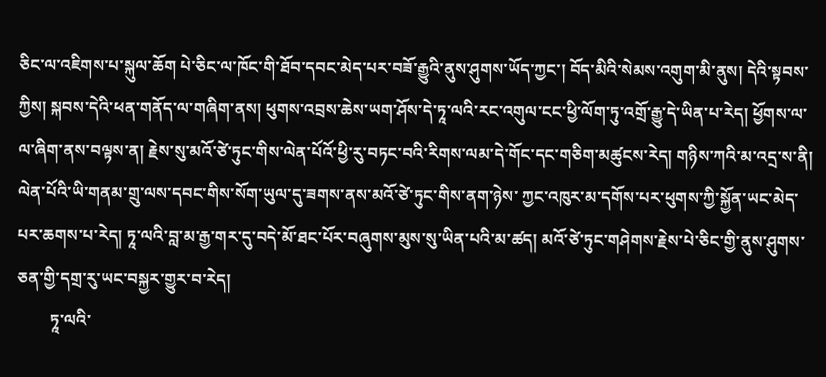ཅིང་ལ་འཇིགས་པ་སྐུལ་ཆོག པེ་ཅིང་ལ་ཁོང་གི་ཐོབ་དབང་མེད་པར་བཟོ་རྒྱུའི་ནུས་ཤུགས་ཡོད་ཀྱང་། བོད་མིའི་སེམས་འགུག་མི་ནུས། དེའི་སྟབས་ཀྱིས། སྐབས་དེའི་ཕན་གནོད་ལ་གཞིག་ནས། ཕུགས་འབྲས་ཆེས་ཡག་ཤོས་དེ་ཏཱ་ལའི་རང་འགུལ་ངང་ཕྱི་ལོག་ཏུ་འགྲོ་རྒྱུ་དེ་ཡིན་པ་རེད། ཕྱོགས་ལ་ལ་ཞིག་ནས་བལྟས་ན། རྗེས་སུ་མའོ་ཙེ་ཏུང་གིས་ལེན་པོའོ་ཕྱི་རུ་བཏང་བའི་རིགས་ལམ་དེ་གོང་དང་གཅིག་མཚུངས་རེད། གཉིས་ཀའི་མ་འདྲ་ས་ནི།  ལེན་པོའི་ཡི་གནམ་གྲུ་ལས་དབང་གིས་སོག་ཡུལ་དུ་ཟགས་ནས་མའོ་ཙེ་ཏུང་གིས་ནག་ཉེས་ ཀྱང་འཁུར་མ་དགོས་པར་ཕུགས་ཀྱི་སྐྱོན་ཡང་མེད་པར་ཆགས་པ་རེད། ཏཱ་ལའི་བླ་མ་རྒྱ་གར་དུ་བདེ་མོ་ཐང་པོར་བཞུགས་མུས་སུ་ཡིན་པའི་མ་ཚད། མའོ་ཙེ་ཏུང་གཤེགས་རྗེས་པེ་ཅིང་གྱི་ནུས་ཤུགས་ཅན་གྱི་དགྲ་རུ་ཡང་བསྐྱར་གྱུར་བ་རེད།
        ཏཱ་ལའི་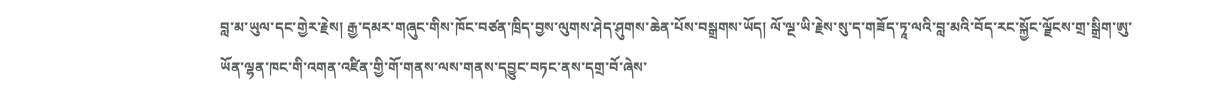བླ་མ་ཡུལ་དང་གྱེར་རྗེས། རྒྱ་དམར་གཞུང་གིས་ཁོང་བཙན་ཁྲིད་བྱས་ལུགས་ཤེད་ཤུགས་ཆེན་པོས་བསྒྲགས་ཡོད། ལོ་ལྔ་ཡི་རྗེས་སུ་ད་གཟོད་ཏཱ་ལའི་བླ་མའི་བོད་རང་སྐྱོང་ལྗོངས་གྲ་སྒྲིག་ཨུ་ ཡོན་ལྷན་ཁང་གི་འགན་འཛིན་གྱི་གོ་གནས་ལས་གནས་དབྱུང་བཏང་ནས་དགྲ་བོ་ཞེས་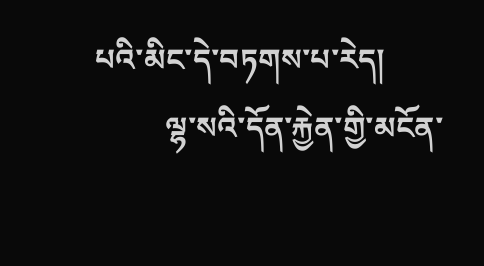པའི་མིང་དེ་བཏགས་པ་རེད།
         ལྷ་སའི་དོན་རྐྱེན་གྱི་མངོན་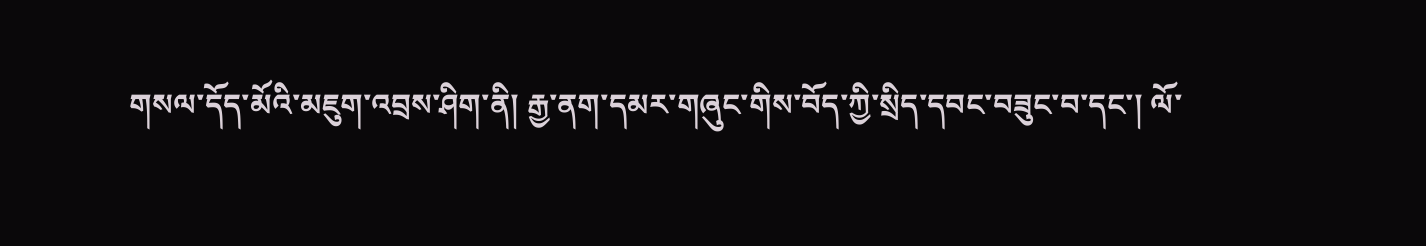གསལ་དོད་མོའི་མཇུག་འབྲས་ཤིག་ནི། རྒྱ་ནག་དམར་གཞུང་གིས་བོད་ཀྱི་སྲིད་དབང་བཟུང་བ་དང་། ལོ་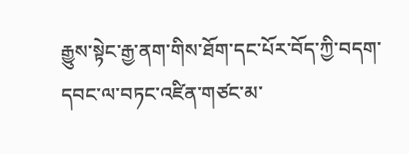རྒྱུས་སྟེང་རྒྱ་ནག་གིས་ཐོག་དང་པོར་བོད་ཀྱི་བདག་དབང་ལ་བཏང་འཛིན་གཙང་མ་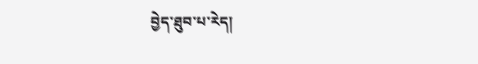བྱེད་ཐུབ་པ་རེད།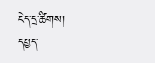ངེད་དྲ་ཚིགས།
དཔྱད་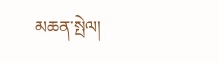མཆན་སྤེལ།